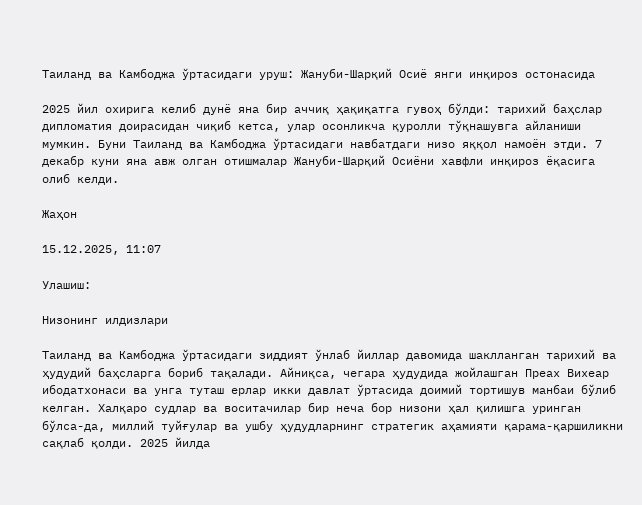Таиланд ва Камбоджа ўртасидаги уруш: Жануби-Шарқий Осиё янги инқироз остонасида

2025 йил охирига келиб дунё яна бир аччиқ ҳақиқатга гувоҳ бўлди: тарихий баҳслар дипломатия доирасидан чиқиб кетса, улар осонликча қуролли тўқнашувга айланиши мумкин. Буни Таиланд ва Камбоджа ўртасидаги навбатдаги низо яққол намоён этди. 7 декабр куни яна авж олган отишмалар Жануби-Шарқий Осиёни хавфли инқироз ёқасига олиб келди.

Жаҳон

15.12.2025, 11:07

Улашиш:

Низонинг илдизлари

Таиланд ва Камбоджа ўртасидаги зиддият ўнлаб йиллар давомида шаклланган тарихий ва ҳудудий баҳсларга бориб тақалади. Айниқса, чегара ҳудудида жойлашган Преах Вихеар ибодатхонаси ва унга туташ ерлар икки давлат ўртасида доимий тортишув манбаи бўлиб келган. Халқаро судлар ва воситачилар бир неча бор низони ҳал қилишга уринган бўлса-да, миллий туйғулар ва ушбу ҳудудларнинг стратегик аҳамияти қарама-қаршиликни сақлаб қолди. 2025 йилда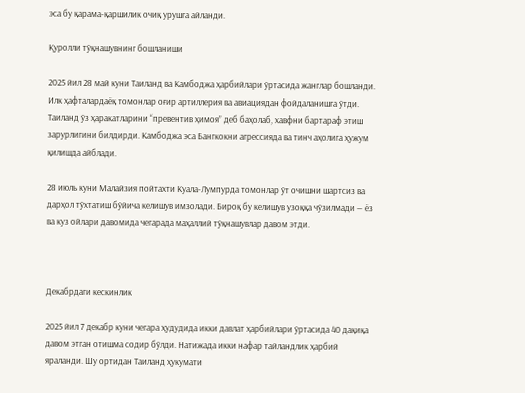эса бу қарама-қаршилик очиқ урушга айланди.

Қуролли тўқнашувнинг бошланиши

2025 йил 28 май куни Таиланд ва Камбоджа ҳарбийлари ўртасида жанглар бошланди. Илк ҳафталардаёқ томонлар оғир артиллерия ва авиациядан фойдаланишга ўтди. Таиланд ўз ҳаракатларини “превентив ҳимоя” деб баҳолаб, хавфни бартараф этиш зарурлигини билдирди. Камбоджа эса Бангкокни агрессияда ва тинч аҳолига ҳужум қилишда айблади.

28 июль куни Малайзия пойтахти Куала-Лумпурда томонлар ўт очишни шартсиз ва дарҳол тўхтатиш бўйича келишув имзолади. Бироқ бу келишув узоққа чўзилмади — ёз ва куз ойлари давомида чегарада маҳаллий тўқнашувлар давом этди.



Декабрдаги кескинлик

2025 йил 7 декабр куни чегара ҳудудида икки давлат ҳарбийлари ўртасида 40 дақиқа давом этган отишма содир бўлди. Натижада икки нафар тайландлик ҳарбий яраланди. Шу ортидан Таиланд ҳукумати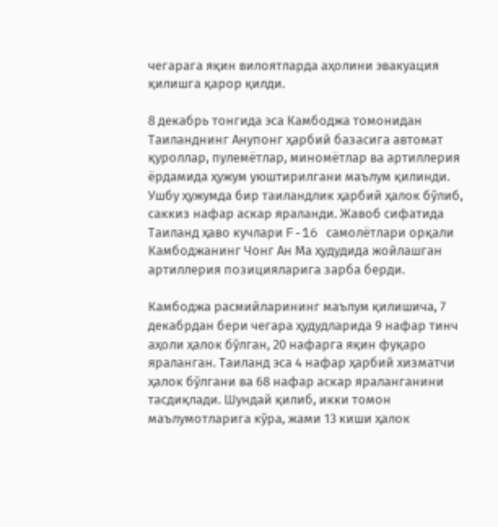чегарага яқин вилоятларда аҳолини эвакуация қилишга қарор қилди.

8 декабрь тонгида эса Камбоджа томонидан Таиланднинг Анупонг ҳарбий базасига автомат қуроллар, пулемётлар, миномётлар ва артиллерия ёрдамида ҳужум уюштирилгани маълум қилинди. Ушбу ҳужумда бир таиландлик ҳарбий ҳалок бўлиб, саккиз нафар аскар яраланди. Жавоб сифатида Таиланд ҳаво кучлари F-16 самолётлари орқали Камбоджанинг Чонг Ан Ма ҳудудида жойлашган артиллерия позицияларига зарба берди.

Камбоджа расмийларининг маълум қилишича, 7 декабрдан бери чегара ҳудудларида 9 нафар тинч аҳоли ҳалок бўлган, 20 нафарга яқин фуқаро яраланган. Таиланд эса 4 нафар ҳарбий хизматчи ҳалок бўлгани ва 68 нафар аскар яраланганини тасдиқлади. Шундай қилиб, икки томон маълумотларига кўра, жами 13 киши ҳалок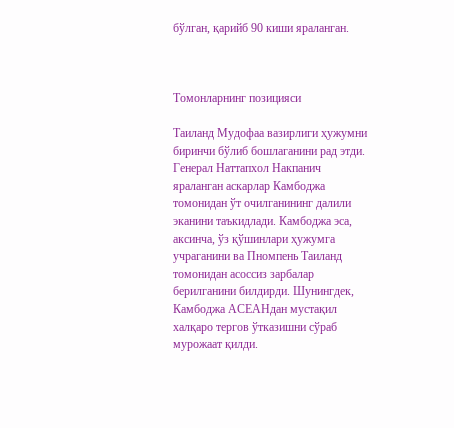бўлган, қарийб 90 киши яраланган.



Томонларнинг позицияси

Таиланд Мудофаа вазирлиги ҳужумни биринчи бўлиб бошлаганини рад этди. Генерал Наттапхол Накпанич яраланган аскарлар Камбоджа томонидан ўт очилганининг далили эканини таъкидлади. Камбоджа эса, аксинча, ўз қўшинлари ҳужумга учраганини ва Пномпень Таиланд томонидан асоссиз зарбалар берилганини билдирди. Шунингдек, Камбоджа АСЕАНдан мустақил халқаро тергов ўтказишни сўраб мурожаат қилди.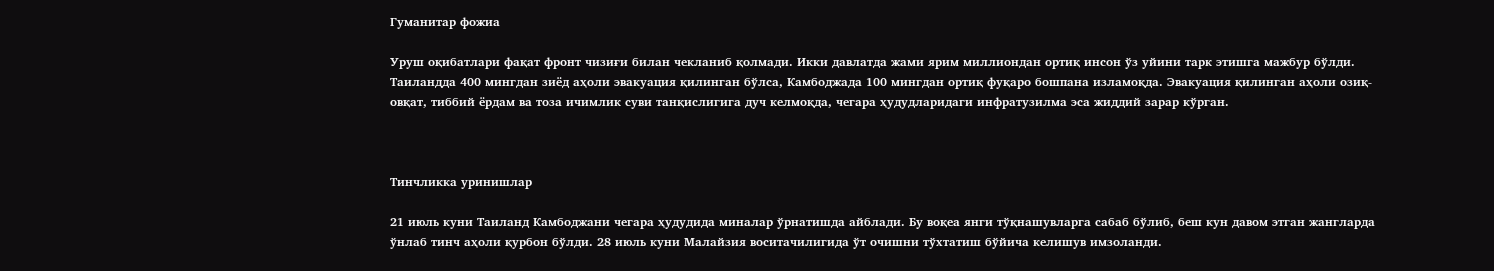Гуманитар фожиа

Уруш оқибатлари фақат фронт чизиғи билан чекланиб қолмади. Икки давлатда жами ярим миллиондан ортиқ инсон ўз уйини тарк этишга мажбур бўлди. Таиландда 400 мингдан зиёд аҳоли эвакуация қилинган бўлса, Камбоджада 100 мингдан ортиқ фуқаро бошпана изламоқда. Эвакуация қилинган аҳоли озиқ-овқат, тиббий ёрдам ва тоза ичимлик суви танқислигига дуч келмоқда, чегара ҳудудларидаги инфратузилма эса жиддий зарар кўрган.



Тинчликка уринишлар

21 июль куни Таиланд Камбоджани чегара ҳудудида миналар ўрнатишда айблади. Бу воқеа янги тўқнашувларга сабаб бўлиб, беш кун давом этган жангларда ўнлаб тинч аҳоли қурбон бўлди. 28 июль куни Малайзия воситачилигида ўт очишни тўхтатиш бўйича келишув имзоланди.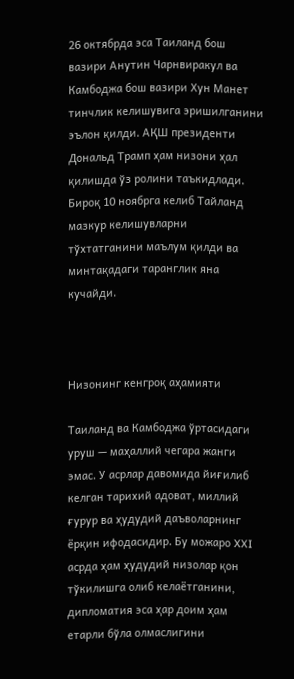26 октябрда эса Таиланд бош вазири Анутин Чарнвиракул ва Камбоджа бош вазири Хун Манет тинчлик келишувига эришилганини эълон қилди. АҚШ президенти Дональд Трамп ҳам низони ҳал қилишда ўз ролини таъкидлади. Бироқ 10 ноябрга келиб Тайланд мазкур келишувларни тўхтатганини маълум қилди ва минтақадаги таранглик яна кучайди.



Низонинг кенгроқ аҳамияти

Таиланд ва Камбоджа ўртасидаги уруш — маҳаллий чегара жанги эмас. У асрлар давомида йиғилиб келган тарихий адоват, миллий ғурур ва ҳудудий даъволарнинг ёрқин ифодасидир. Бу можаро XXI асрда ҳам ҳудудий низолар қон тўкилишга олиб келаётганини, дипломатия эса ҳар доим ҳам етарли бўла олмаслигини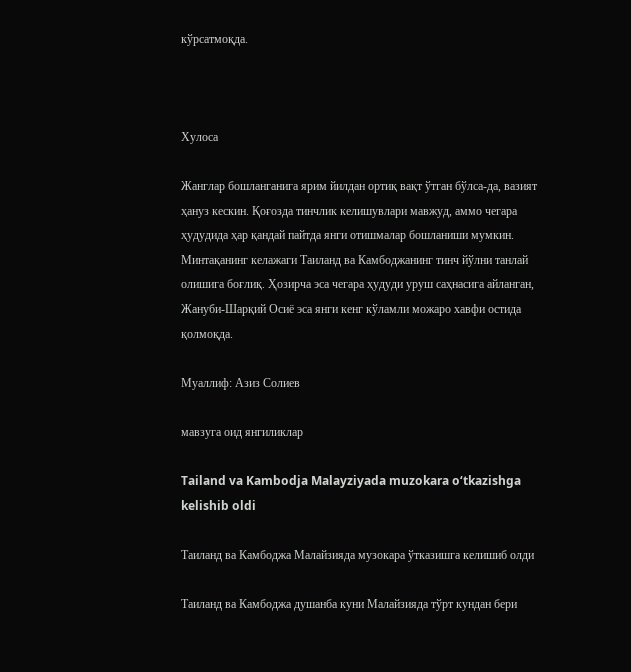кўрсатмоқда.



Хулоса

Жанглар бошланганига ярим йилдан ортиқ вақт ўтган бўлса-да, вазият ҳануз кескин. Қоғозда тинчлик келишувлари мавжуд, аммо чегара ҳудудида ҳар қандай пайтда янги отишмалар бошланиши мумкин. Минтақанинг келажаги Таиланд ва Камбоджанинг тинч йўлни танлай олишига боғлиқ. Ҳозирча эса чегара ҳудуди уруш саҳнасига айланган, Жануби-Шарқий Осиё эса янги кенг кўламли можаро хавфи остида қолмоқда.

Муаллиф: Азиз Солиев

мавзуга оид янгиликлар

Tailand va Kambodja Malayziyada muzokara oʻtkazishga kelishib oldi

Таиланд ва Камбоджа Малайзияда музокара ўтказишга келишиб олди

Таиланд ва Камбоджа душанба куни Малайзияда тўрт кундан бери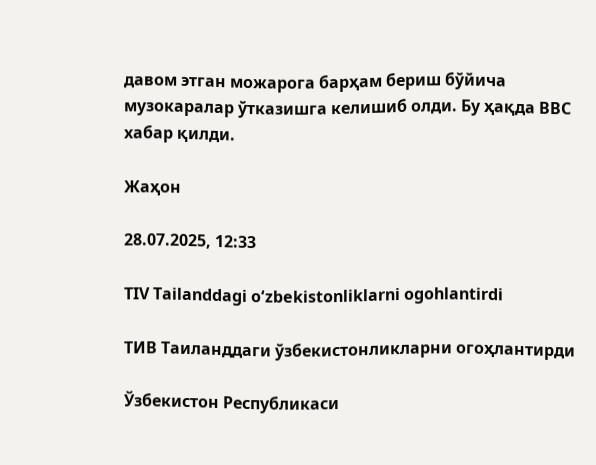давом этган можарога барҳам бериш бўйича музокаралар ўтказишга келишиб олди. Бу ҳақда BBC хабар қилди.

Жаҳон

28.07.2025, 12:33

TIV Tailanddagi oʻzbekistonliklarni ogohlantirdi

ТИВ Таиланддаги ўзбекистонликларни огоҳлантирди

Ўзбекистон Республикаси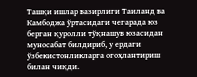Ташқи ишлар вазирлиги Таиланд ва Камбоджа ўртасидаги чегарада юз берган қуролли тўқнашув юзасидан муносабат билдириб, у ердаги ўзбекистонликларга огоҳлантириш билан чиқди.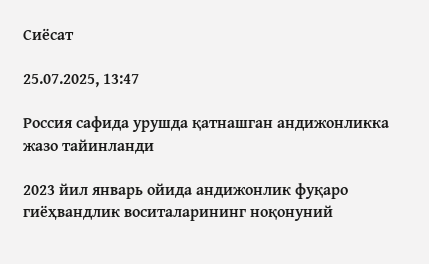Сиёсат

25.07.2025, 13:47

Россия сафида урушда қатнашган андижонликка жазо тайинланди

2023 йил январь ойида андижонлик фуқаро гиёҳвандлик воситаларининг ноқонуний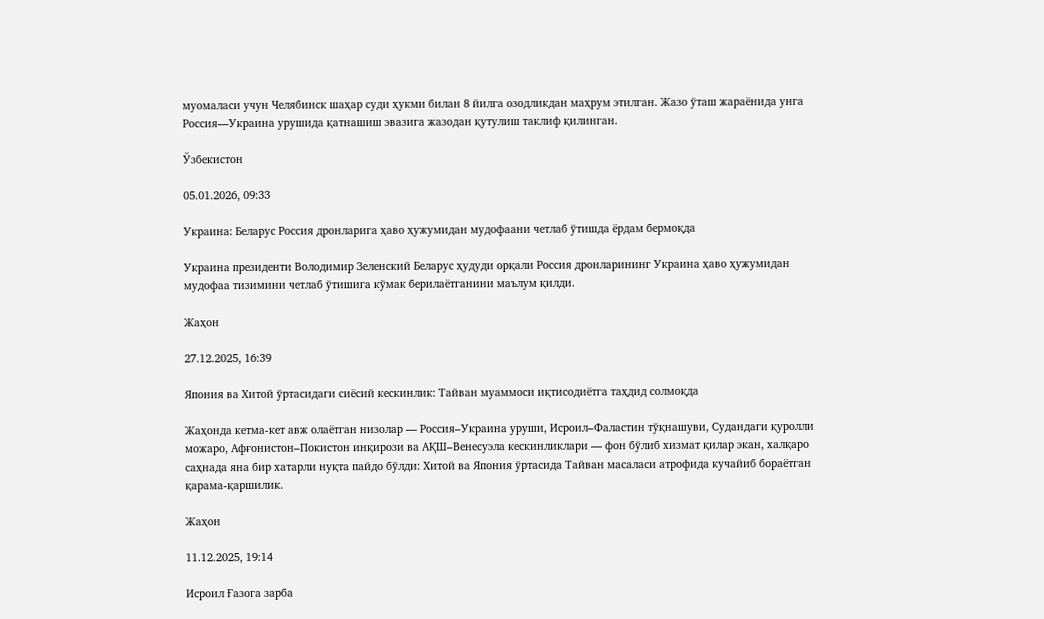муомаласи учун Челябинск шаҳар суди ҳукми билан 8 йилга озодликдан маҳрум этилган. Жазо ўташ жараёнида унга Россия—Украина урушида қатнашиш эвазига жазодан қутулиш таклиф қилинган.

Ўзбекистон

05.01.2026, 09:33

Украина: Беларус Россия дронларига ҳаво ҳужумидан мудофаани четлаб ўтишда ёрдам бермоқда

Украина президенти Володимир Зеленский Беларус ҳудуди орқали Россия дронларининг Украина ҳаво ҳужумидан мудофаа тизимини четлаб ўтишига кўмак берилаётганини маълум қилди.

Жаҳон

27.12.2025, 16:39

Япония ва Хитой ўртасидаги сиёсий кескинлик: Тайван муаммоси иқтисодиётга таҳдид солмоқда

Жаҳонда кетма-кет авж олаётган низолар — Россия–Украина уруши, Исроил–Фаластин тўқнашуви, Судандаги қуролли можаро, Афғонистон–Покистон инқирози ва АҚШ–Венесуэла кескинликлари — фон бўлиб хизмат қилар экан, халқаро саҳнада яна бир хатарли нуқта пайдо бўлди: Хитой ва Япония ўртасида Тайван масаласи атрофида кучайиб бораётган қарама-қаршилик.

Жаҳон

11.12.2025, 19:14

Исроил Ғазога зарба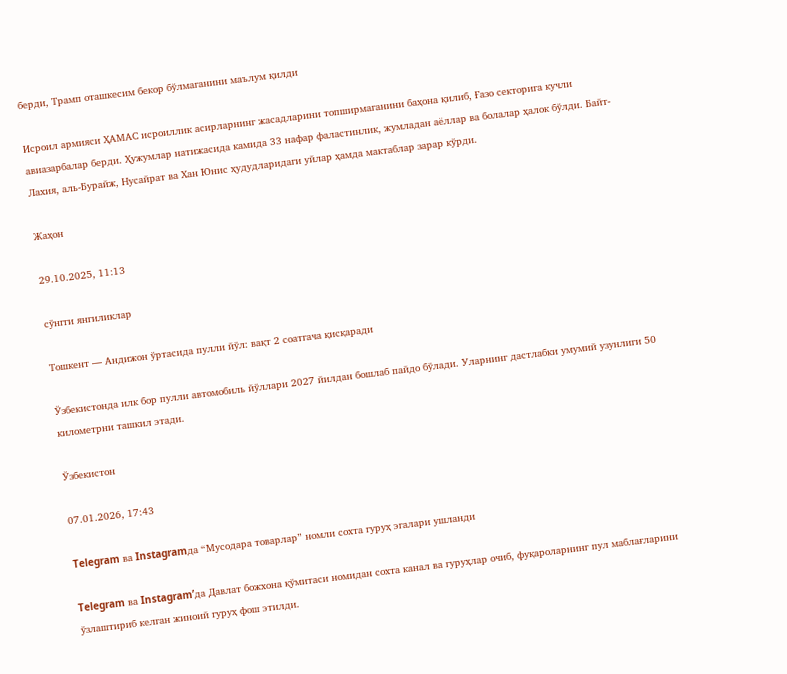берди, Трамп оташкесим бекор бўлмаганини маълум қилди

Исроил армияси ҲАМАС исроиллик асирларнинг жасадларини топширмаганини баҳона қилиб, Ғазо секторига кучли авиазарбалар берди. Ҳужумлар натижасида камида 33 нафар фаластинлик, жумладан аёллар ва болалар ҳалок бўлди. Байт-Лахия, аль-Бурайж, Нусайрат ва Хан Юнис ҳудудларидаги уйлар ҳамда мактаблар зарар кўрди.

Жаҳон

29.10.2025, 11:13

сўнгги янгиликлар

Тошкент — Андижон ўртасида пулли йўл: вақт 2 соатгача қисқаради

Ўзбекистонда илк бор пулли автомобиль йўллари 2027 йилдан бошлаб пайдо бўлади. Уларнинг дастлабки умумий узунлиги 50 километрни ташкил этади.

Ўзбекистон

07.01.2026, 17:43

Telegram ва Instagramда “Мусодара товарлар” номли сохта гуруҳ эгалари ушланди

Telegram ва Instagram’да Давлат божхона қўмитаси номидан сохта канал ва гуруҳлар очиб, фуқароларнинг пул маблағларини ўзлаштириб келган жиноий гуруҳ фош этилди.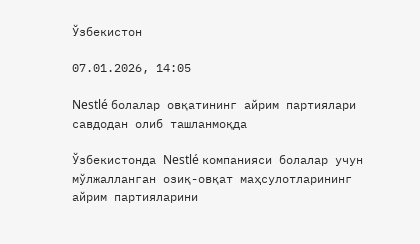Ўзбекистон

07.01.2026, 14:05

Nestlé болалар овқатининг айрим партиялари савдодан олиб ташланмоқда

Ўзбекистонда Nestlé компанияси болалар учун мўлжалланган озиқ-овқат маҳсулотларининг айрим партияларини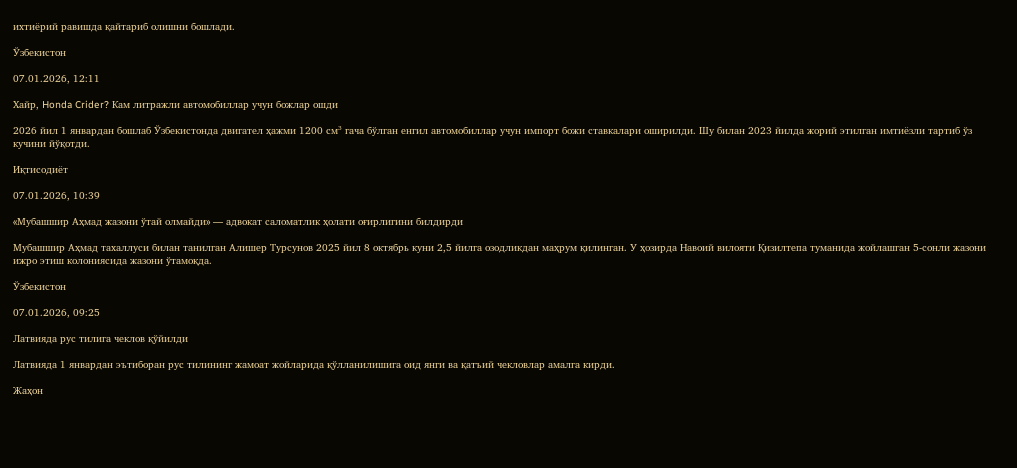ихтиёрий равишда қайтариб олишни бошлади.

Ўзбекистон

07.01.2026, 12:11

Хайр, Honda Crider? Кам литражли автомобиллар учун божлар ошди

2026 йил 1 январдан бошлаб Ўзбекистонда двигател ҳажми 1200 см³ гача бўлган енгил автомобиллар учун импорт божи ставкалари оширилди. Шу билан 2023 йилда жорий этилган имтиёзли тартиб ўз кучини йўқотди.

Иқтисодиёт

07.01.2026, 10:39

«Мубашшир Аҳмад жазони ўтай олмайди» — адвокат саломатлик ҳолати оғирлигини билдирди

Мубашшир Аҳмад тахаллуси билан танилган Алишер Турсунов 2025 йил 8 октябрь куни 2,5 йилга озодликдан маҳрум қилинган. У ҳозирда Навоий вилояти Қизилтепа туманида жойлашган 5-сонли жазони ижро этиш колониясида жазони ўтамоқда.

Ўзбекистон

07.01.2026, 09:25

Латвияда рус тилига чеклов қўйилди

Латвияда 1 январдан эътиборан рус тилининг жамоат жойларида қўлланилишига оид янги ва қатъий чекловлар амалга кирди.

Жаҳон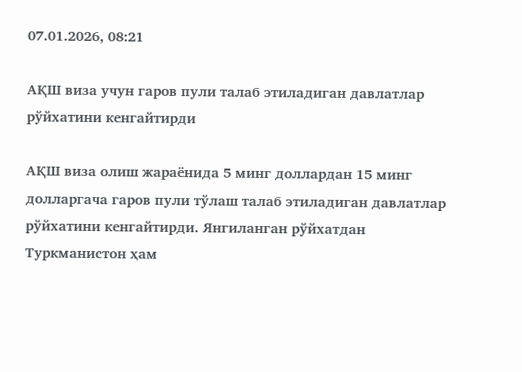07.01.2026, 08:21

АҚШ виза учун гаров пули талаб этиладиган давлатлар рўйхатини кенгайтирди

АҚШ виза олиш жараёнида 5 минг доллардан 15 минг долларгача гаров пули тўлаш талаб этиладиган давлатлар рўйхатини кенгайтирди. Янгиланган рўйхатдан Туркманистон ҳам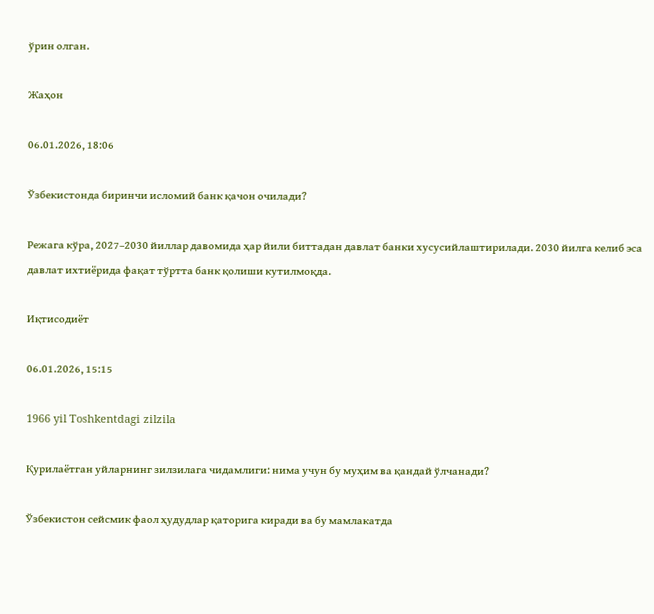ўрин олган.

Жаҳон

06.01.2026, 18:06

Ўзбекистонда биринчи исломий банк қачон очилади?

Режага кўра, 2027–2030 йиллар давомида ҳар йили биттадан давлат банки хусусийлаштирилади. 2030 йилга келиб эса давлат ихтиёрида фақат тўртта банк қолиши кутилмоқда.

Иқтисодиёт

06.01.2026, 15:15

1966 yil Toshkentdagi zilzila

Қурилаётган уйларнинг зилзилага чидамлиги: нима учун бу муҳим ва қандай ўлчанади?

Ўзбекистон сейсмик фаол ҳудудлар қаторига киради ва бу мамлакатда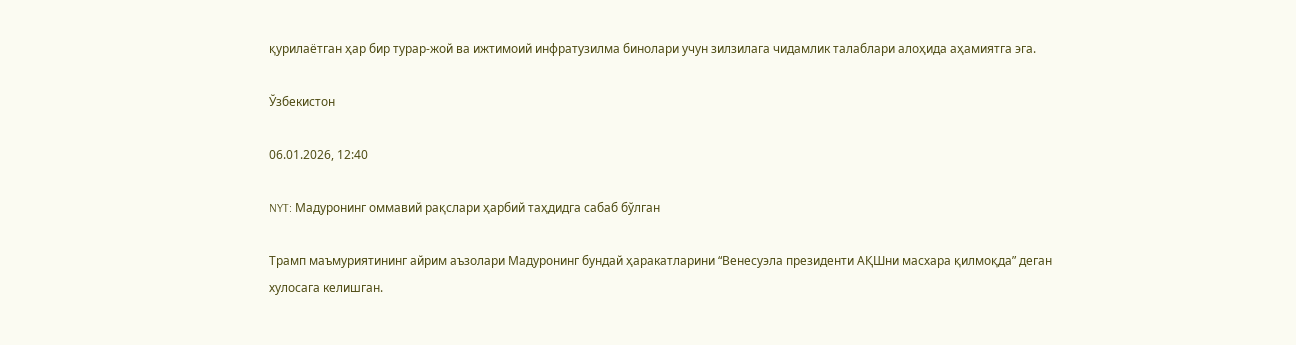қурилаётган ҳар бир турар-жой ва ижтимоий инфратузилма бинолари учун зилзилага чидамлик талаблари алоҳида аҳамиятга эга.

Ўзбекистон

06.01.2026, 12:40

NYT: Мадуронинг оммавий рақслари ҳарбий таҳдидга сабаб бўлган

Трамп маъмуриятининг айрим аъзолари Мадуронинг бундай ҳаракатларини “Венесуэла президенти АҚШни масхара қилмоқда” деган хулосага келишган.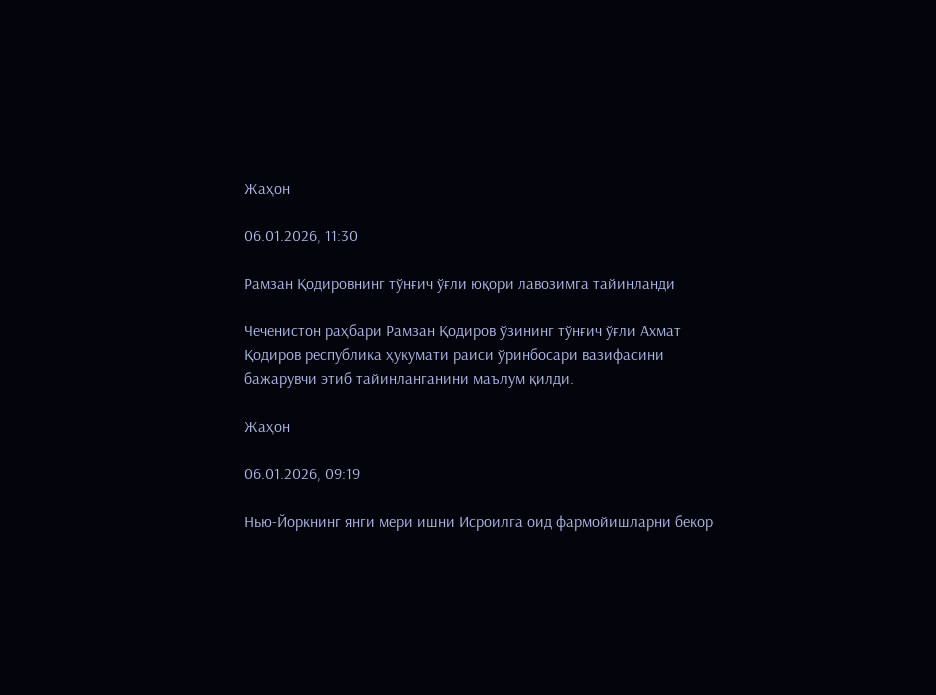Жаҳон

06.01.2026, 11:30

Рамзан Қодировнинг тўнғич ўғли юқори лавозимга тайинланди

Чеченистон раҳбари Рамзан Қодиров ўзининг тўнғич ўғли Ахмат Қодиров республика ҳукумати раиси ўринбосари вазифасини бажарувчи этиб тайинланганини маълум қилди.

Жаҳон

06.01.2026, 09:19

Нью-Йоркнинг янги мери ишни Исроилга оид фармойишларни бекор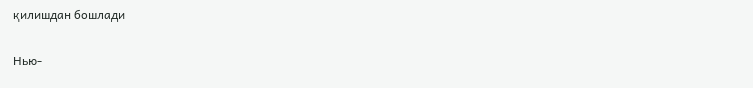қилишдан бошлади

Нью-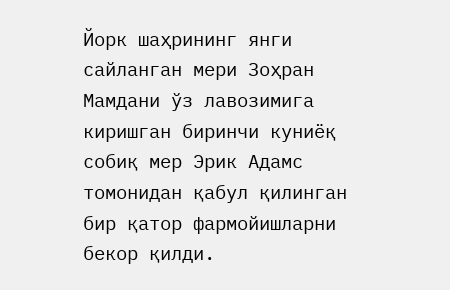Йорк шаҳрининг янги сайланган мери Зоҳран Мамдани ўз лавозимига киришган биринчи куниёқ собиқ мер Эрик Адамс томонидан қабул қилинган бир қатор фармойишларни бекор қилди.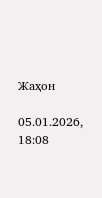Жаҳон

05.01.2026, 18:08